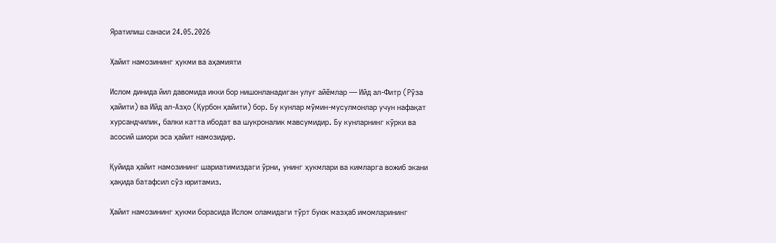Яратилиш санаси 24.05.2026

Ҳайит намозининг ҳукми ва аҳамияти

Ислом динида йил давомида икки бор нишонланадиган улуғ айёмлар — Ийд ал-Фитр (Рўза ҳайити) ва Ийд ал-Азҳо (Қурбон ҳайити) бор. Бу кунлар мўмин-мусулмонлар учун нафақат хурсандчилик, балки катта ибодат ва шукроналик мавсумидир. Бу кунларнинг кўрки ва асосий шиори эса ҳайит намозидир.

Қуйида ҳайит намозининг шариатимиздаги ўрни, унинг ҳукмлари ва кимларга вожиб экани ҳақида батафсил сўз юритамиз.

Ҳайит намозининг ҳукми борасида Ислом оламидаги тўрт буюк мазҳаб имомларининг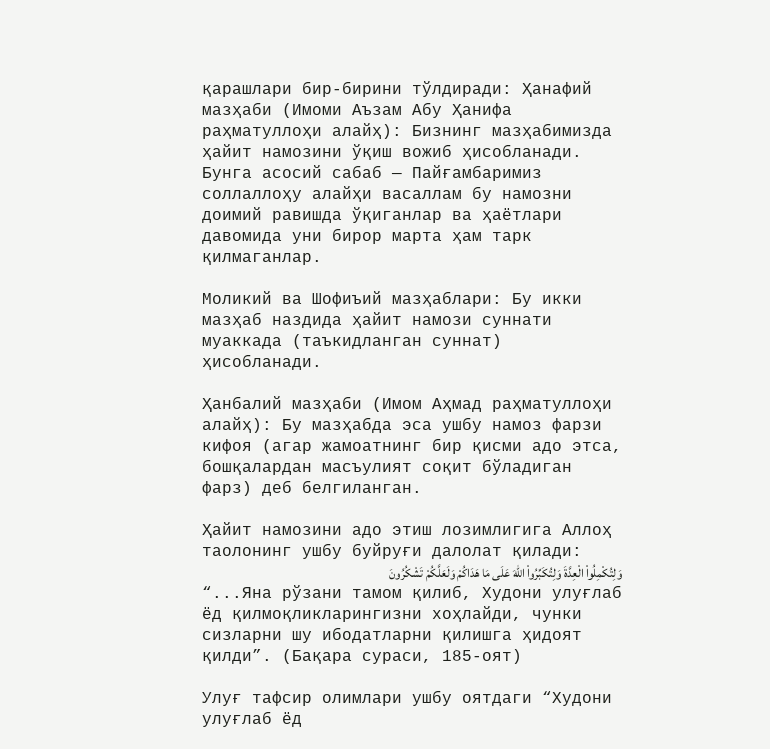қарашлари бир-бирини тўлдиради: Ҳанафий мазҳаби (Имоми Аъзам Абу Ҳанифа раҳматуллоҳи алайҳ): Бизнинг мазҳабимизда ҳайит намозини ўқиш вожиб ҳисобланади. Бунга асосий сабаб — Пайғамбаримиз соллаллоҳу алайҳи васаллам бу намозни доимий равишда ўқиганлар ва ҳаётлари давомида уни бирор марта ҳам тарк қилмаганлар.

Моликий ва Шофиъий мазҳаблари: Бу икки мазҳаб наздида ҳайит намози суннати муаккада (таъкидланган суннат) ҳисобланади.

Ҳанбалий мазҳаби (Имом Аҳмад раҳматуллоҳи алайҳ): Бу мазҳабда эса ушбу намоз фарзи кифоя (агар жамоатнинг бир қисми адо этса, бошқалардан масъулият соқит бўладиган фарз) деб белгиланган.

Ҳайит намозини адо этиш лозимлигига Аллоҳ таолонинг ушбу буйруғи далолат қилади:
وَلِتُكْمِلُواْ الْعِدَّةَ وَلِتُكَبِّرُواْ اللّهَ عَلَى مَا هَدَاكُمْ وَلَعَلَّكُمْ تَشْكُرُونَ
“...Яна рўзани тамом қилиб, Худони улуғлаб ёд қилмоқликларингизни хоҳлайди, чунки сизларни шу ибодатларни қилишга ҳидоят қилди”. (Бақара сураси, 185-оят)

Улуғ тафсир олимлари ушбу оятдаги “Худони улуғлаб ёд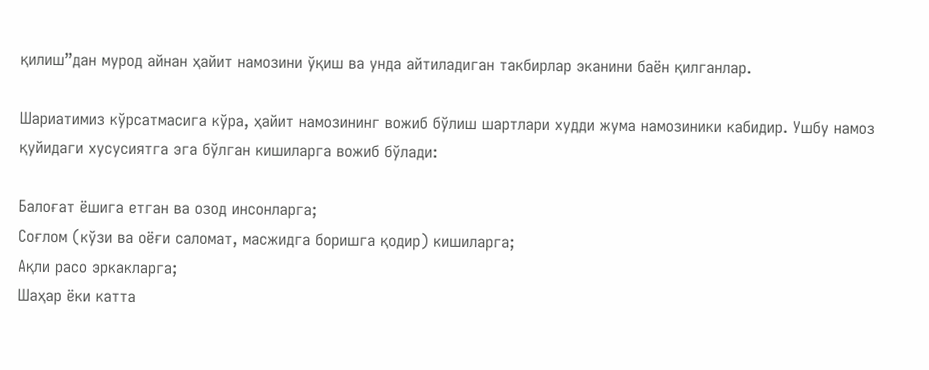қилиш”дан мурод айнан ҳайит намозини ўқиш ва унда айтиладиган такбирлар эканини баён қилганлар.

Шариатимиз кўрсатмасига кўра, ҳайит намозининг вожиб бўлиш шартлари худди жума намозиники кабидир. Ушбу намоз қуйидаги хусусиятга эга бўлган кишиларга вожиб бўлади:

Балоғат ёшига етган ва озод инсонларга;
Соғлом (кўзи ва оёғи саломат, масжидга боришга қодир) кишиларга;
Ақли расо эркакларга;
Шаҳар ёки катта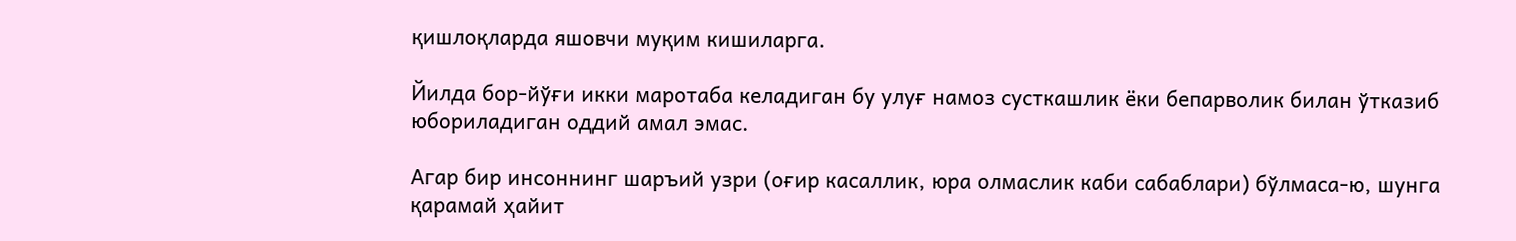қишлоқларда яшовчи муқим кишиларга.

Йилда бор-йўғи икки маротаба келадиган бу улуғ намоз сусткашлик ёки бепарволик билан ўтказиб юбориладиган оддий амал эмас.

Агар бир инсоннинг шаръий узри (оғир касаллик, юра олмаслик каби сабаблари) бўлмаса-ю, шунга қарамай ҳайит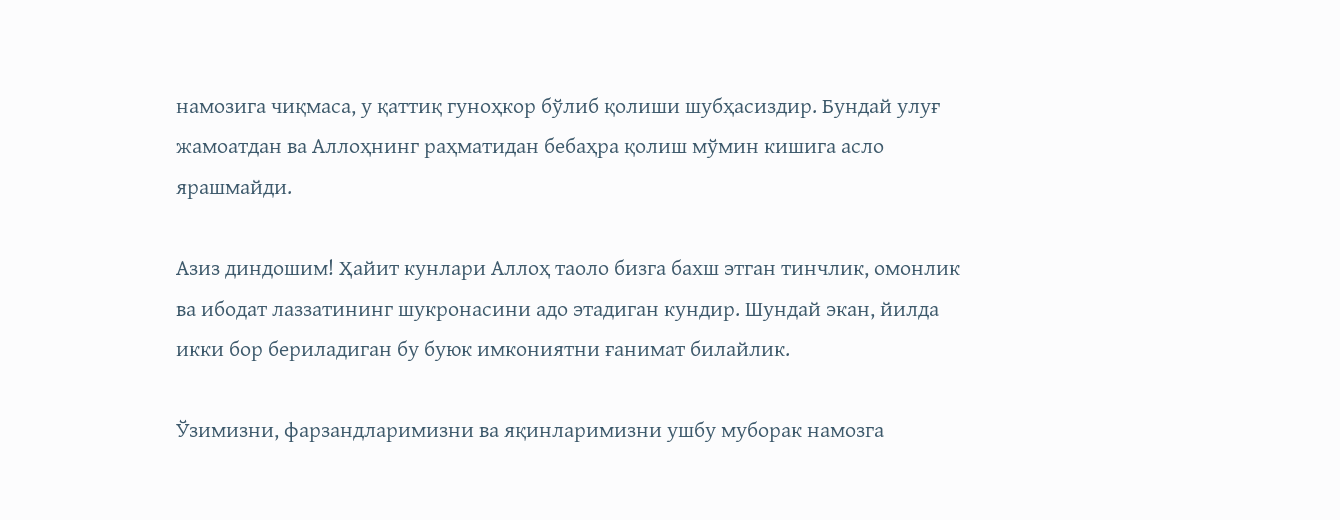намозига чиқмаса, у қаттиқ гуноҳкор бўлиб қолиши шубҳасиздир. Бундай улуғ жамоатдан ва Аллоҳнинг раҳматидан бебаҳра қолиш мўмин кишига асло ярашмайди.

Азиз диндошим! Ҳайит кунлари Аллоҳ таоло бизга бахш этган тинчлик, омонлик ва ибодат лаззатининг шукронасини адо этадиган кундир. Шундай экан, йилда икки бор бериладиган бу буюк имкониятни ғанимат билайлик.

Ўзимизни, фарзандларимизни ва яқинларимизни ушбу муборак намозга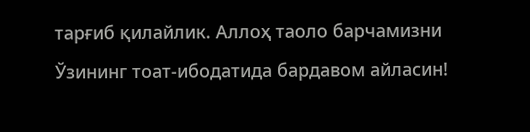тарғиб қилайлик. Аллоҳ таоло барчамизни Ўзининг тоат-ибодатида бардавом айласин!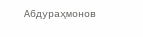Абдураҳмонов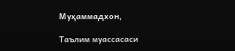Муҳаммадхон,

Таълим муассасаси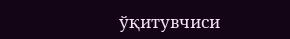ўқитувчиси